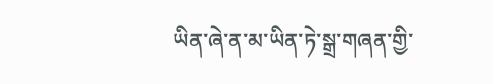ཡིན་ཞེ་ན་མ་ཡིན་ཏེ་སྒྲ་གཞན་གྱི་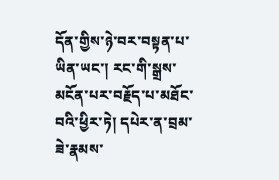དོན་གྱིས་ཉེ་བར་བསྟན་པ་ཡིན་ཡང་། རང་གི་སྒྲས་མངོན་པར་བརྗོད་པ་མཐོང་བའི་ཕྱིར་ཏེ། དཔེར་ན་བྲམ་ཟེ་རྣམས་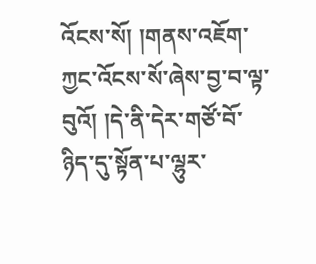འོངས་སོ། །གནས་འཇོག་ཀྱང་འོངས་སོ་ཞེས་བྱ་བ་ལྟ་བུའོ། །དེ་ནི་དེར་གཙོ་བོ་ཉིད་དུ་སྟོན་པ་ལྷུར་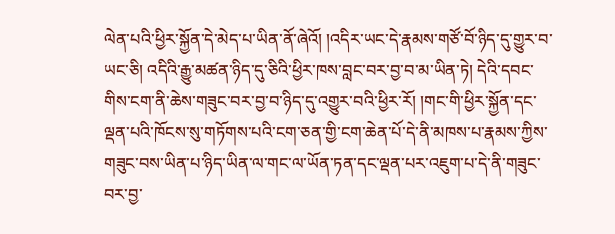ལེན་པའི་ཕྱིར་སྐྱོན་དེ་མེད་པ་ཡིན་ནོ་ཞེའོ། །འདིར་ཡང་དེ་རྣམས་གཙོ་བོ་ཉིད་དུ་གྱུར་བ་ཡང་ཅི། འདིའི་རྒྱུ་མཚན་ཉིད་དུ་ཅིའི་ཕྱིར་ཁས་བླང་བར་བྱ་བ་མ་ཡིན་ཏེ། དེའི་དབང་གིས་ངག་ནི་ཆེས་གཟུང་བར་བྱ་བ་ཉིད་དུ་འགྱུར་བའི་ཕྱིར་རོ། །གང་གི་ཕྱིར་སྐྱོན་དང་ལྡན་པའི་ཁོངས་སུ་གཏོགས་པའི་ངག་ཅན་གྱི་ངག་ཆེན་པོ་དེ་ནི་མཁས་པ་རྣམས་ཀྱིས་གཟུང་བས་ཡིན་པ་ཉིད་ཡིན་ལ་གང་ལ་ཡོན་ཏན་དང་ལྡན་པར་འཇུག་པ་དེ་ནི་གཟུང་བར་བྱ་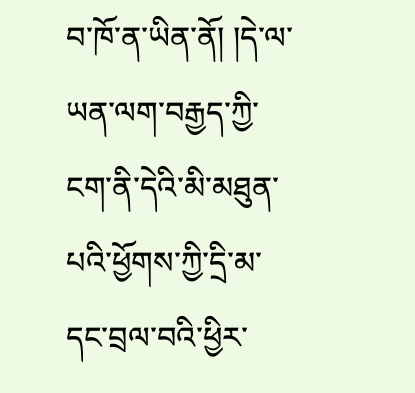བ་ཁོ་ན་ཡིན་ནོ། །དེ་ལ་ཡན་ལག་བརྒྱད་ཀྱི་ངག་ནི་དེའི་མི་མཐུན་པའི་ཕྱོགས་ཀྱི་དྲི་མ་དང་བྲལ་བའི་ཕྱིར་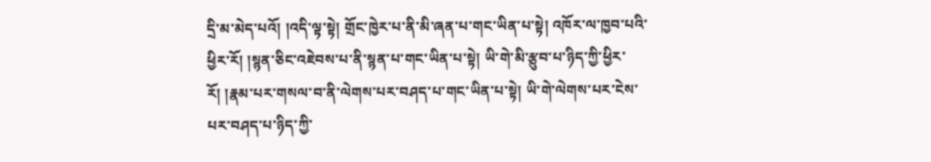དྲི་མ་མེད་པའོ། །འདི་ལྟ་སྟེ། གྲོང་ཁྱེར་པ་ནི་མི་ཞན་པ་གང་ཡིན་པ་སྟེ། འཁོར་ལ་ཁྱབ་པའི་ཕྱིར་རོ། །སྙན་ཅིང་འཇེབས་པ་ནི་སྙན་པ་གང་ཡིན་པ་སྟེ། ཡི་གེ་མི་རྩུབ་པ་ཉིད་ཀྱི་ཕྱིར་རོ། །རྣམ་པར་གསལ་བ་ནི་ལེགས་པར་བཤད་པ་གང་ཡིན་པ་སྟེ། ཡི་གེ་ལེགས་པར་ངེས་པར་བཤད་པ་ཉིད་ཀྱི་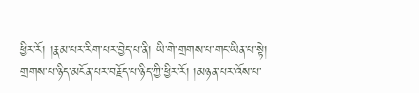ཕྱིར་རོ། །རྣམ་པར་རིག་པར་བྱེད་པ་ནི། ཡི་གེ་གྲགས་པ་གང་ཡིན་པ་སྟེ། གྲགས་པ་ཉིད་མངོན་པར་བརྗོད་པ་ཉིད་ཀྱི་ཕྱིར་རོ། །མཉན་པར་འོས་པ་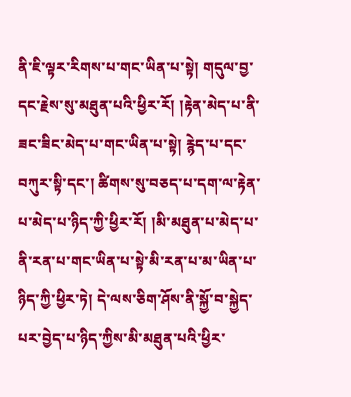ནི་ཇི་ལྟར་རིགས་པ་གང་ཡིན་པ་སྟེ། གདུལ་བྱ་དང་རྗེས་སུ་མཐུན་པའི་ཕྱིར་རོ། །རྟེན་མེད་པ་ནི་ཟང་ཟིང་མེད་པ་གང་ཡིན་པ་སྟེ། རྙེད་པ་དང་བཀུར་སྟི་དང་། ཚིགས་སུ་བཅད་པ་དག་ལ་རྟེན་པ་མེད་པ་ཉིད་ཀྱི་ཕྱིར་རོ། །མི་མཐུན་པ་མེད་པ་ནི་རན་པ་གང་ཡིན་པ་སྟེ་མི་རན་པ་མ་ཡིན་པ་ཉིད་ཀྱི་ཕྱིར་ཏེ། དེ་ལས་ཅིག་ཤོས་ནི་སྐྱོ་བ་སྐྱེད་པར་བྱེད་པ་ཉིད་ཀྱིས་མི་མཐུན་པའི་ཕྱིར་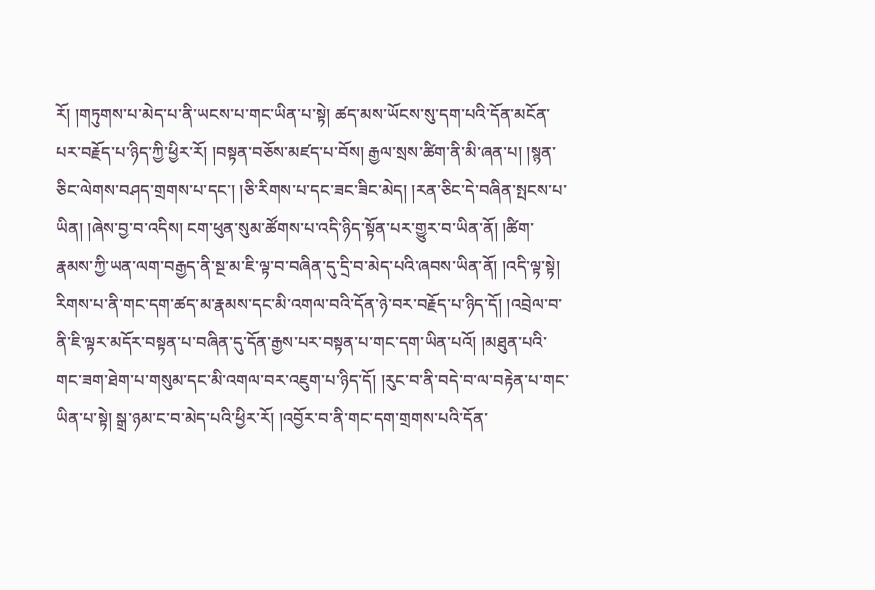རོ། །གཏུགས་པ་མེད་པ་ནི་ཡངས་པ་གང་ཡིན་པ་སྟེ། ཚད་མས་ཡོངས་སུ་དག་པའི་དོན་མངོན་པར་བརྗོད་པ་ཉིད་ཀྱི་ཕྱིར་རོ། །བསྟན་བཅོས་མཛད་པ་བོས། རྒྱལ་སྲས་ཚིག་ནི་མི་ཞན་པ། །སྙན་ཅིང་ལེགས་བཤད་གྲགས་པ་དང་། །ཅི་རིགས་པ་དང་ཟང་ཟིང་མེད། །རན་ཅིང་དེ་བཞིན་སྤངས་པ་ཡིན། །ཞེས་བྱ་བ་འདིས། ངག་ཕུན་སུམ་ཚོགས་པ་འདི་ཉིད་སྟོན་པར་གྱུར་བ་ཡིན་ནོ། །ཚིག་རྣམས་ཀྱི་ཡན་ལག་བརྒྱད་ནི་སྔ་མ་ཇི་ལྟ་བ་བཞིན་དུ་དྲི་བ་མེད་པའི་ཞབས་ཡིན་ནོ། །འདི་ལྟ་སྟེ། རིགས་པ་ནི་གང་དག་ཚད་མ་རྣམས་དང་མི་འགལ་བའི་དོན་ཉེ་བར་བརྗོད་པ་ཉིད་དོ། །འབྲེལ་བ་ནི་ཇི་ལྟར་མདོར་བསྟན་པ་བཞིན་དུ་དོན་རྒྱས་པར་བསྟན་པ་གང་དག་ཡིན་པའོ། །མཐུན་པའི་གང་ཟག་ཐེག་པ་གསུམ་དང་མི་འགལ་བར་འཇུག་པ་ཉིད་དོ། །རུང་བ་ནི་བདེ་བ་ལ་བརྟེན་པ་གང་ཡིན་པ་སྟེ། སྒྲ་ཉམ་ང་བ་མེད་པའི་ཕྱིར་རོ། །འབྱོར་བ་ནི་གང་དག་གྲགས་པའི་དོན་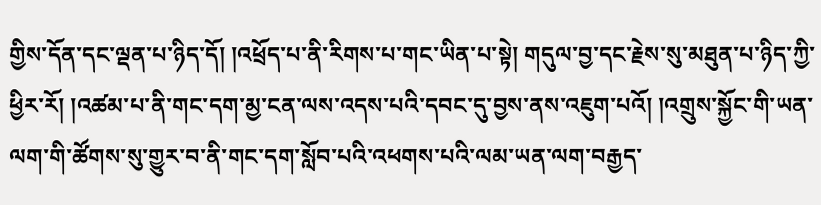གྱིས་དོན་དང་ལྡན་པ་ཉིད་དོ། །འཕྲོད་པ་ནི་རིགས་པ་གང་ཡིན་པ་སྟེ། གདུལ་བྱ་དང་རྗེས་སུ་མཐུན་པ་ཉིད་ཀྱི་ཕྱིར་རོ། །འཚམ་པ་ནི་གང་དག་མྱ་ངན་ལས་འདས་པའི་དབང་དུ་བྱས་ནས་འཇུག་པའོ། །འགྲུས་སྐྱོང་གི་ཡན་ལག་གི་ཚོགས་སུ་གྱུར་བ་ནི་གང་དག་སློབ་པའི་འཕགས་པའི་ལམ་ཡན་ལག་བརྒྱད་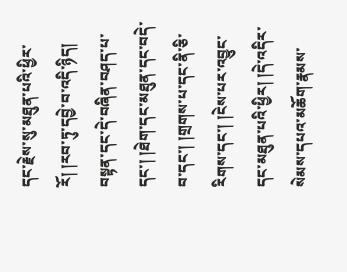དང་རྗེས་སུ་མཐུན་པའི་ཕྱིར་རོ། །རབ་ཏུ་དབྱེ་བ་འདི་ཉིད། བསྟན་དང་དེ་བཞིན་བཤད་པ་དང་། །ཐེག་དང་མཐུན་དང་བདེ་བ་དང་། །གྲགས་པ་དང་ནི་ཅི་རིགས་དང་། །ངེས་པར་འབྱུང་དང་མཐུན་པའི་ཕྱིར། །དེ་འདིར་སེམས་དཔའ་མཆོག་རྣམས་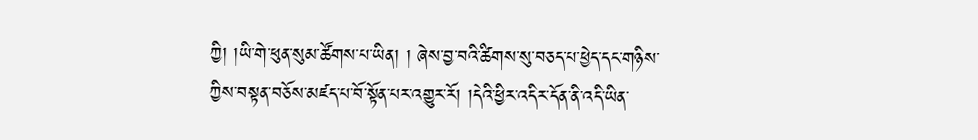ཀྱི། །ཡི་གེ་ཕུན་སུམ་ཚོགས་པ་ཡིན། ། ཞེས་བྱ་བའི་ཚིགས་སུ་བཅད་པ་ཕྱེད་དང་གཉིས་ཀྱིས་བསྟན་བཅོས་མཛད་པ་བོ་སྟོན་པར་འགྱུར་རོ། །དེའི་ཕྱིར་འདིར་དོན་ནི་འདི་ཡིན་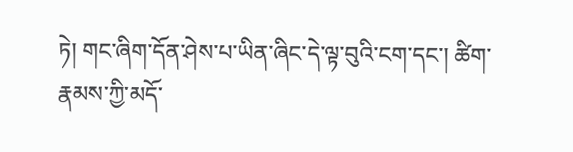ཏེ། གང་ཞིག་དོན་ཤེས་པ་ཡིན་ཞིང་དེ་ལྟ་བུའི་ངག་དང་། ཚིག་རྣམས་ཀྱི་མདོ་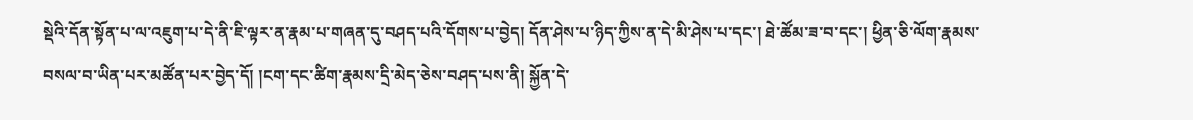སྡེའི་དོན་སྟོན་པ་ལ་འཇུག་པ་དེ་ནི་ཇི་ལྟར་ན་རྣམ་པ་གཞན་དུ་བཤད་པའི་དོགས་པ་བྱེད། དོན་ཤེས་པ་ཉིད་ཀྱིས་ན་དེ་མི་ཤེས་པ་དང་། ཐེ་ཚོམ་ཟ་བ་དང་། ཕྱིན་ཅི་ལོག་རྣམས་བསལ་བ་ཡིན་པར་མཚོན་པར་བྱེད་དོ། །ངག་དང་ཚིག་རྣམས་དྲི་མེད་ཅེས་བཤད་པས་ནི། སྐྱོན་དེ་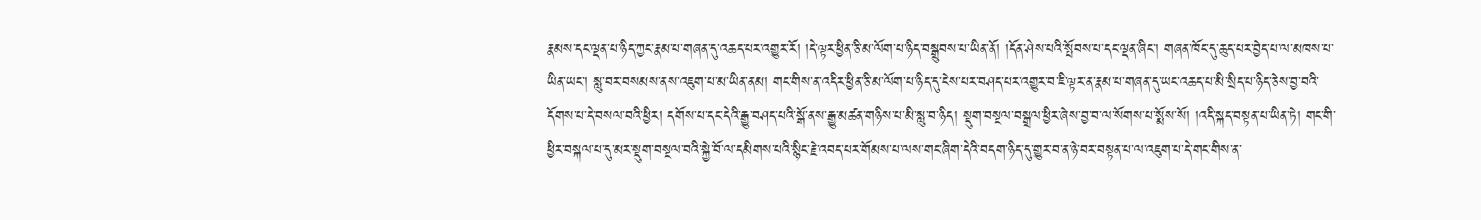རྣམས་དང་ལྡན་པ་ཉིད་ཀྱང་རྣམ་པ་གཞན་དུ་འཆད་པར་འགྱུར་རོ། །དེ་ལྟར་ཕྱིན་ཅི་མ་ལོག་པ་ཉིད་བསྒྲུབས་པ་ཡིན་ནོ། །དོན་ཤེས་པའི་སྤོབས་པ་དང་ལྡན་ཞིང་། གཞན་ཁོང་དུ་ཆུད་པར་བྱེད་པ་ལ་མཁས་པ་ཡིན་ཡང་། སླུ་བར་བསམས་ནས་འཇུག་པ་མ་ཡིན་ནམ། གང་གིས་ན་འདིར་ཕྱིན་ཅི་མ་ལོག་པ་ཉིད་དུ་ངེས་པར་བཤད་པར་འགྱུར་བ་ཇི་ལྟར་ན་རྣམ་པ་གཞན་དུ་ཡང་འཆད་པ་མི་སྲིད་པ་ཉིད་ཅེས་བྱ་བའི་དོགས་པ་དེ་བསལ་བའི་ཕྱིར། དགོས་པ་དང་དེའི་རྒྱུ་བཤད་པའི་སྒོ་ནས་རྒྱུ་མཚན་གཉིས་པ་མི་སླུ་བ་ཉིད། སྡུག་བསྔལ་བསྒྲལ་ཕྱིར་ཞེས་བྱ་བ་ལ་སོགས་པ་སྨོས་སོ། །འདི་སྐད་བསྟན་པ་ཡིན་ཏེ། གང་གི་ཕྱིར་བསྐལ་པ་དུ་མར་སྡུག་བསྔལ་བའི་སྐྱེ་བོ་ལ་དམིགས་པའི་སྙིང་རྗེ་འབད་པར་གོམས་པ་ལས་གང་ཞིག་དེའི་བདག་ཉིད་དུ་གྱུར་བ་ན་ཉེ་བར་བསྟན་པ་ལ་འཇུག་པ་དེ་གང་གིས་ན་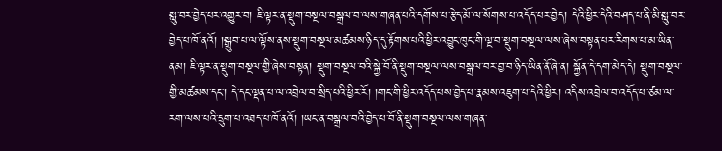སླུ་བར་བྱེད་པར་འགྱུར་བ། ཇི་ལྟར་ན་སྡུག་བསྔལ་བསྒྲལ་བ་ལས་གཞན་པའི་དགོས་པ་རྩེད་མོ་ལ་སོགས་པ་འདོད་པར་བྱེད། དེའི་ཕྱིར་དེའི་བཤད་པ་ནི་མི་སླུ་བར་བྱེད་པ་ཁོ་ནའོ། །སྒྲུབ་པ་ལ་ལྟོས་ནས་སྡུག་བསྔལ་མཚམས་ཉིད་དུ་རྟོགས་པའི་ཕྱིར་འབྱུང་ཁུང་གི་ལྔ་བ་སྡུག་བསྔལ་ལས་ཞེས་བསྟན་པར་རིགས་པ་མ་ཡིན་ནམ། ཇི་ལྟར་ན་སྡུག་བསྔལ་གྱི་ཞེས་བསྟན། སྡུག་བསྔལ་བའི་སྐྱེ་བོ་ནི་སྡུག་བསྔལ་ལས་བསྒྲལ་བར་བྱ་བ་ཉིད་ཡིན་ནོ་ཞེ་ན། སྐྱོན་དེ་དག་མེད་དེ། སྡུག་བསྔལ་གྱི་མཚམས་དང་། དེ་དང་ལྡན་པ་ལ་འབྲེལ་བ་སྲིད་པའི་ཕྱིར་རོ། །གང་གི་ཕྱིར་འདོད་པས་བྱེད་པ་རྣམས་འཇུག་པ་དེའི་ཕྱིར། འདིས་འབྲེལ་བ་འདོད་པ་ཙམ་ལ་རག་ལས་པའི་དྲུག་པ་འཐད་པ་ཁོ་ནའོ། །ཡང་ན་བསྒྲལ་བའི་བྱེད་པ་བོ་ནི་སྡུག་བསྔལ་ལས་གཞན་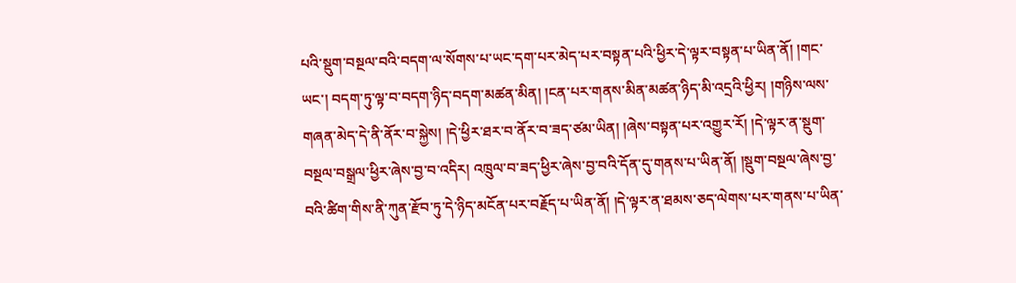པའི་སྡུག་བསྔལ་བའི་བདག་ལ་སོགས་པ་ཡང་དག་པར་མེད་པར་བསྟན་པའི་ཕྱིར་དེ་ལྟར་བསྟན་པ་ཡིན་ནོ། །གང་ཡང་། བདག་ཏུ་ལྟ་བ་བདག་ཉིད་བདག་མཚན་མིན། །ངན་པར་གནས་མིན་མཚན་ཉིད་མི་འདྲའི་ཕྱིར། །གཉིས་ལས་གཞན་མེད་དེ་ནི་ནོར་བ་སྐྱེས། །དེ་ཕྱིར་ཐར་བ་ནོར་བ་ཟད་ཙམ་ཡིན། །ཞེས་བསྟན་པར་འགྱུར་རོ། །དེ་ལྟར་ན་སྡུག་བསྔལ་བསྒྲལ་ཕྱིར་ཞེས་བྱ་བ་འདིར། འཁྲུལ་བ་ཟད་ཕྱིར་ཞེས་བྱ་བའི་དོན་དུ་གནས་པ་ཡིན་ནོ། །སྡུག་བསྔལ་ཞེས་བྱ་བའི་ཚིག་གིས་ནི་ཀུན་རྫོབ་ཏུ་དེ་ཉིད་མངོན་པར་བརྗོད་པ་ཡིན་ནོ། །དེ་ལྟར་ན་ཐམས་ཅད་ལེགས་པར་གནས་པ་ཡིན་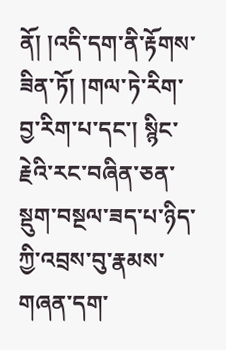ནོ། །འདི་དག་ནི་རྟོགས་ཟིན་ཏོ། །གལ་ཏེ་རིག་བྱ་རིག་པ་དང་། སྙིང་རྗེའི་རང་བཞིན་ཅན་སྡུག་བསྔལ་ཟད་པ་ཉིད་ཀྱི་འབྲས་བུ་རྣམས་གཞན་དག་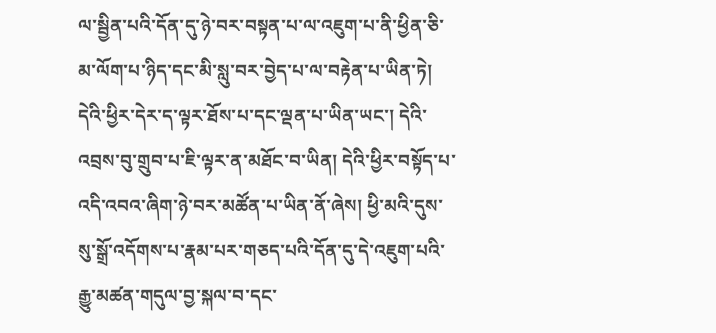ལ་སྦྱིན་པའི་དོན་དུ་ཉེ་བར་བསྟན་པ་ལ་འཇུག་པ་ནི་ཕྱིན་ཅི་མ་ལོག་པ་ཉིད་དང་མི་སླུ་བར་བྱེད་པ་ལ་བརྟེན་པ་ཡིན་ཏེ། དེའི་ཕྱིར་དེར་ད་ལྟར་ཐོས་པ་དང་ལྡན་པ་ཡིན་ཡང་། དེའི་འབྲས་བུ་གྲུབ་པ་ཇི་ལྟར་ན་མཐོང་བ་ཡིན། དེའི་ཕྱིར་བསྟོད་པ་འདི་འབའ་ཞིག་ཉེ་བར་མཚོན་པ་ཡིན་ནོ་ཞེས། ཕྱི་མའི་དུས་སུ་སྒྲོ་འདོགས་པ་རྣམ་པར་གཅད་པའི་དོན་དུ་དེ་འཇུག་པའི་རྒྱུ་མཚན་གདུལ་བྱ་སྐལ་བ་དང་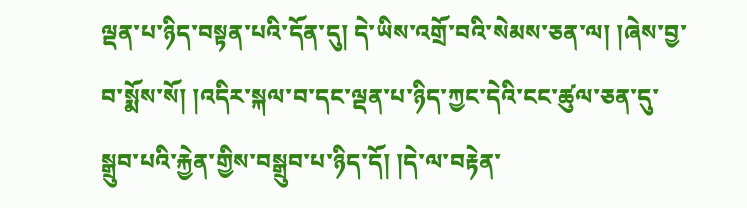ལྡན་པ་ཉིད་བསྟན་པའི་དོན་དུ། དེ་ཡིས་འགྲོ་བའི་སེམས་ཅན་ལ། །ཞེས་བྱ་བ་སྨོས་སོ། །འདིར་སྐལ་བ་དང་ལྡན་པ་ཉིད་ཀྱང་དེའི་ངང་ཚུལ་ཅན་དུ་སྒྲུབ་པའི་རྐྱེན་གྱིས་བསྒྲུབ་པ་ཉིད་དོ། །དེ་ལ་བརྟེན་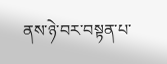ནས་ཉེ་བར་བསྟན་པ་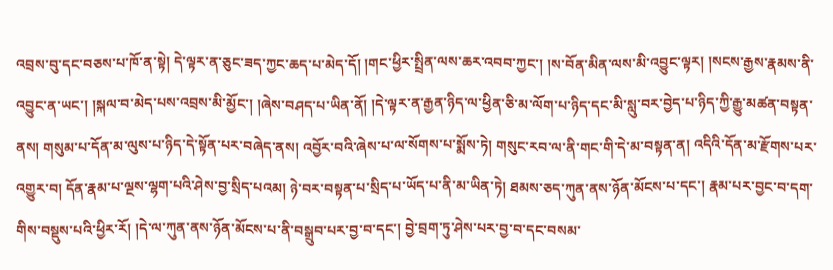འབྲས་བུ་དང་བཅས་པ་ཁོ་ན་སྟེ། དེ་ལྟར་ན་ཅུང་ཟད་ཀྱང་ཆད་པ་མེད་དོ། །གང་ཕྱིར་སྤྲིན་ལས་ཆར་འབབ་ཀྱང་། །ས་བོན་མིན་ལས་མི་འབྱུང་ལྟར། །སངས་རྒྱས་རྣམས་ནི་འབྱུང་ན་ཡང་། །སྐལ་བ་མེད་པས་འབྲས་མི་མྱོང་། །ཞེས་བཤད་པ་ཡིན་ནོ། །དེ་ལྟར་ན་རྒྱན་ཉིད་ལ་ཕྱིན་ཅི་མ་ལོག་པ་ཉིད་དང་མི་སླུ་བར་བྱེད་པ་ཉིད་ཀྱི་རྒྱུ་མཚན་བསྟན་ནས། གསུམ་པ་དོན་མ་ལུས་པ་ཉིད་དེ་སྟོན་པར་བཞེད་ནས། འབྱོར་བའི་ཞེས་པ་ལ་སོགས་པ་སྨོས་ཏེ། གསུང་རབ་ལ་ནི་གང་གི་དེ་མ་བསྟན་ན། འདིའི་དོན་མ་རྫོགས་པར་འགྱུར་བ། དོན་རྣམ་པ་ལྔས་ལྷག་པའི་ཤེས་བྱ་སྲིད་པའམ། ཉེ་བར་བསྟན་པ་སྲིད་པ་ཡོད་པ་ནི་མ་ཡིན་ཏེ། ཐམས་ཅད་ཀུན་ནས་ཉོན་མོངས་པ་དང་། རྣམ་པར་བྱང་བ་དག་གིས་བསྡུས་པའི་ཕྱིར་རོ། །དེ་ལ་ཀུན་ནས་ཉོན་མོངས་པ་ནི་བསྒྲུབ་པར་བྱ་བ་དང་། བྱེ་བྲག་ཏུ་ཤེས་པར་བྱ་བ་དང་བསམ་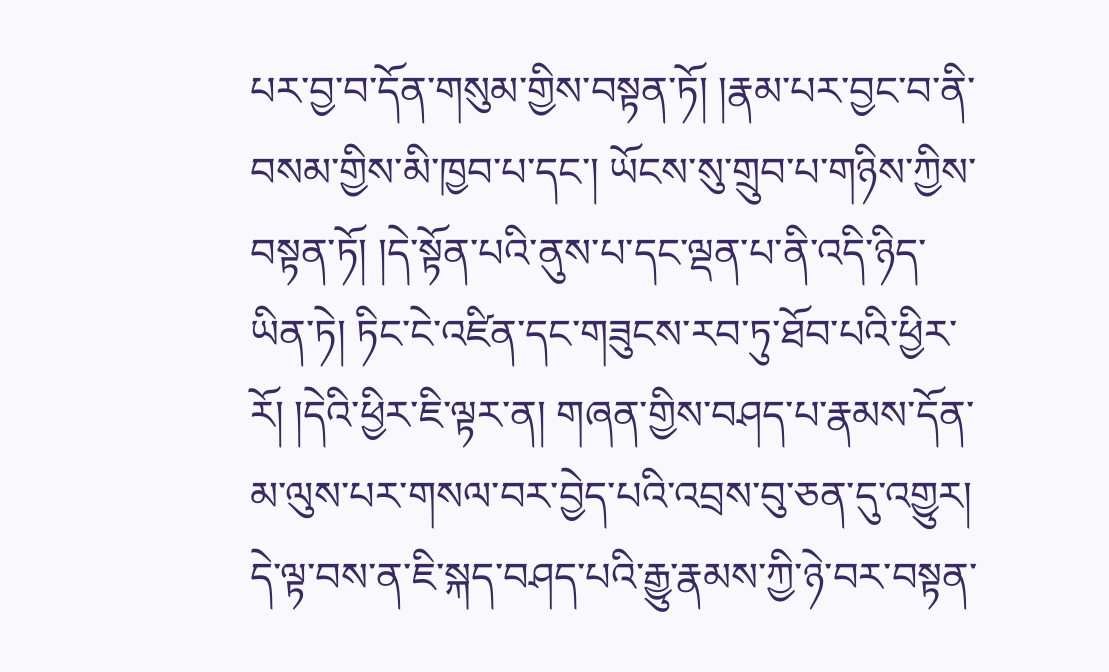པར་བྱ་བ་དོན་གསུམ་གྱིས་བསྟན་ཏོ། །རྣམ་པར་བྱང་བ་ནི་བསམ་གྱིས་མི་ཁྱབ་པ་དང་། ཡོངས་སུ་གྲུབ་པ་གཉིས་ཀྱིས་བསྟན་ཏོ། །དེ་སྟོན་པའི་ནུས་པ་དང་ལྡན་པ་ནི་འདི་ཉིད་ཡིན་ཏེ། ཏིང་ངེ་འཛིན་དང་གཟུངས་རབ་ཏུ་ཐོབ་པའི་ཕྱིར་རོ། །དེའི་ཕྱིར་ཇི་ལྟར་ན། གཞན་གྱིས་བཤད་པ་རྣམས་དོན་མ་ལུས་པར་གསལ་བར་བྱེད་པའི་འབྲས་བུ་ཅན་དུ་འགྱུར། དེ་ལྟ་བས་ན་ཇི་སྐད་བཤད་པའི་རྒྱུ་རྣམས་ཀྱི་ཉེ་བར་བསྟན་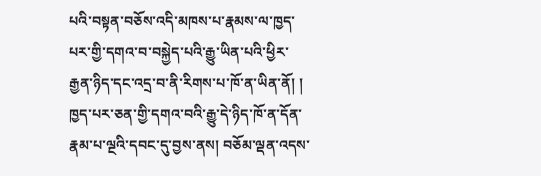པའི་བསྟན་བཅོས་འདི་མཁས་པ་རྣམས་ལ་ཁྱད་པར་གྱི་དགའ་བ་བསྐྱེད་པའི་རྒྱུ་ཡིན་པའི་ཕྱིར་རྒྱན་ཉིད་དང་འདྲ་བ་ནི་རིགས་པ་ཁོ་ན་ཡིན་ནོ། །
ཁྱད་པར་ཅན་གྱི་དགའ་བའི་རྒྱུ་དེ་ཉིད་ཁོ་ན་དོན་རྣམ་པ་ལྔའི་དབང་དུ་བྱས་ནས། བཅོམ་ལྡན་འདས་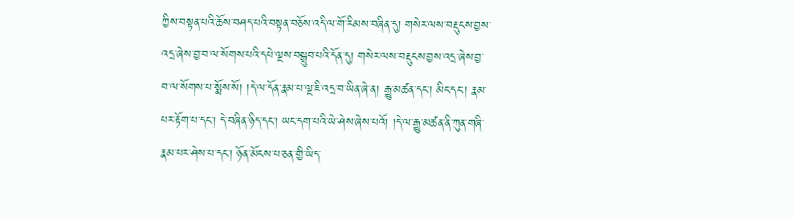ཀྱིས་བསྟན་པའི་ཆོས་བཤད་པའི་བསྟན་བཅོས་འདི་ལ་གོ་རིམས་བཞིན་དུ། གསེར་ལས་བརྡུངས་བྱས་འདྲ་ཞེས་བྱ་བ་ལ་སོགས་པའི་དཔེ་ལྔས་བསྒྲུབ་པའི་དོན་དུ། གསེར་ལས་བརྡུངས་བྱས་འདྲ་ཞེས་བྱ་བ་ལ་སོགས་པ་སྨོས་སོ། །དེ་ལ་དོན་རྣམ་པ་ལྔ་ཇི་འདྲ་བ་ཡིན་ཞེ་ན། རྒྱུ་མཚན་དང་། མིང་དང་། རྣམ་པར་རྟོག་པ་དང་། དེ་བཞིན་ཉིད་དང་། ཡང་དག་པའི་ཡེ་ཤེས་ཞེས་པའོ། །དེ་ལ་རྒྱུ་མཚན་ནི་ཀུན་གཞི་རྣམ་པར་ཤེས་པ་དང་། ཉོན་མོངས་པ་ཅན་གྱི་ཡིད་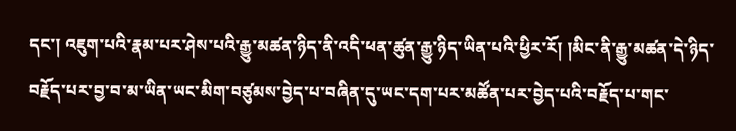དང་། འཇུག་པའི་རྣམ་པར་ཤེས་པའི་རྒྱུ་མཚན་ཉིད་ནི་འདི་ཕན་ཚུན་རྒྱུ་ཉིད་ཡིན་པའི་ཕྱིར་རོ། །མིང་ནི་རྒྱུ་མཚན་དེ་ཉིད་བརྗོད་པར་བྱ་བ་མ་ཡིན་ཡང་མིག་བཙུམས་བྱེད་པ་བཞིན་དུ་ཡང་དག་པར་མཚོན་པར་བྱེད་པའི་བརྗོད་པ་གང་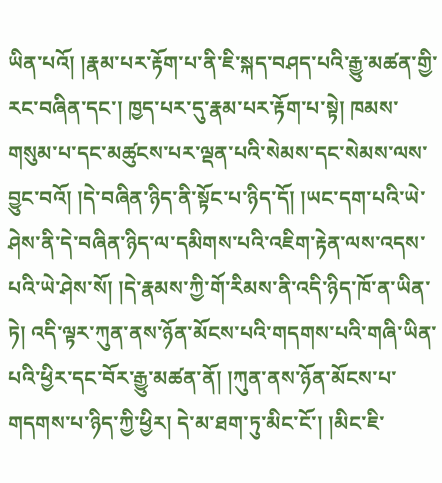ཡིན་པའོ། །རྣམ་པར་རྟོག་པ་ནི་ཇི་སྐད་བཤད་པའི་རྒྱུ་མཚན་གྱི་རང་བཞིན་དང་། ཁྱད་པར་དུ་རྣམ་པར་རྟོག་པ་སྟེ། ཁམས་གསུམ་པ་དང་མཚུངས་པར་ལྡན་པའི་སེམས་དང་སེམས་ལས་བྱུང་བའོ། །དེ་བཞིན་ཉིད་ནི་སྟོང་པ་ཉིད་དོ། །ཡང་དག་པའི་ཡེ་ཤེས་ནི་དེ་བཞིན་ཉིད་ལ་དམིགས་པའི་འཇིག་རྟེན་ལས་འདས་པའི་ཡེ་ཤེས་སོ། །དེ་རྣམས་ཀྱི་གོ་རིམས་ནི་འདི་ཉིད་ཁོ་ན་ཡིན་ཏེ། འདི་ལྟར་ཀུན་ནས་ཉོན་མོངས་པའི་གདགས་པའི་གཞི་ཡིན་པའི་ཕྱིར་དང་བོར་རྒྱུ་མཚན་ནོ། །ཀུན་ནས་ཉོན་མོངས་པ་གདགས་པ་ཉིད་ཀྱི་ཕྱིར། དེ་མ་ཐག་ཏུ་མིང་ངོ་། །མིང་ཇི་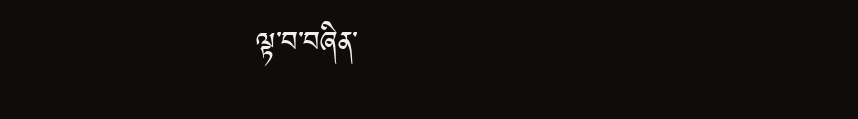ལྟ་བ་བཞིན་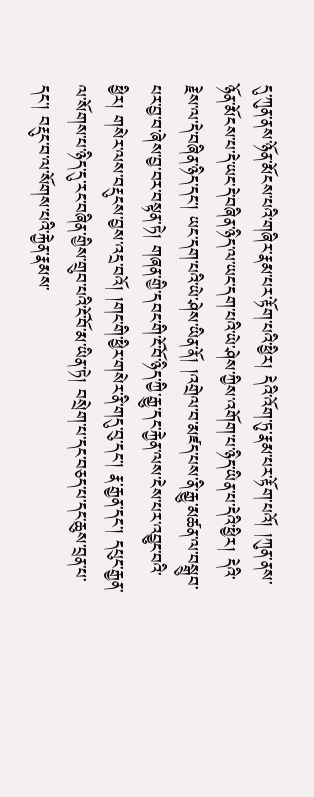དུ་ཀུན་ནས་ཉོན་མོངས་པའི་གཞིར་རྣམ་པར་རྟོག་པའི་ཕྱིར། དེའི་འོག་ཏུ་རྣམ་པར་རྟོག་པའོ། །ཀུན་ནས་ཉོན་མོངས་པ་དེ་ཡང་དེ་བཞིན་ཉིད་ལ་ཡང་དག་པའི་ཡེ་ཤེས་ཀྱིས་འགོག་པ་ཉིད་ཡིན་པ་དེའི་ཕྱིར། དེའི་རྗེས་ལ་དེ་བཞིན་ཉིད་དང་། ཡང་དག་པའི་ཡེ་ཤེས་ཡིན་ནོ། །འགྲེལ་བ་མཛད་པས་ནི་རྒྱུ་མཚན་ལ་བསྒྲུབ་པར་བྱ་བ་ཞེས་བྱ་བར་བསྟན་ཏེ། གཞན་གྱི་དབང་གི་ངོ་བོ་ཉིད་ཀྱི་རྒྱུ་དང་རྐྱེན་ལས་ངེས་པར་འབྱུང་བའི་ཕྱིར། གསེར་ལས་བརྡུངས་བྱས་འདྲ་བའོ། །གང་གི་ཕྱིར་གསེར་ནི་གདུ་བུ་དང་། རྣ་རྒྱན་དང་། དཔུང་རྒྱན་ལ་སོགས་པ་ཉིད་དུ་རང་བཞིན་གྱིས་གྲུབ་པའི་ངོ་བོ་མ་ཡིན་ཏེ། བསྲེག་པ་དང་བཅད་པ་དང་ཆུས་བྲན་པ་དང་། བརྡུང་བ་ལ་སོགས་པའི་རྐྱེན་རྣམས་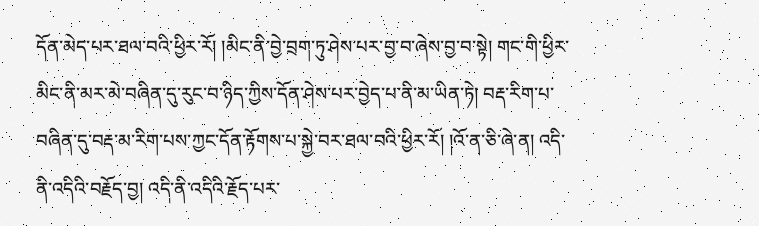དོན་མེད་པར་ཐལ་བའི་ཕྱིར་རོ། །མིང་ནི་བྱེ་བྲག་ཏུ་ཤེས་པར་བྱ་བ་ཞེས་བྱ་བ་སྟེ། གང་གི་ཕྱིར་མིང་ནི་མར་མེ་བཞིན་དུ་རུང་བ་ཉིད་ཀྱིས་དོན་ཤེས་པར་བྱེད་པ་ནི་མ་ཡིན་ཏེ། བརྡ་རིག་པ་བཞིན་དུ་བརྡ་མ་རིག་པས་ཀྱང་དོན་རྟོགས་པ་སྐྱེ་བར་ཐལ་བའི་ཕྱིར་རོ། །འོ་ན་ཅི་ཞེ་ན། འདི་ནི་འདིའི་བརྗོད་བྱ། འདི་ནི་འདིའི་རྗོད་པར་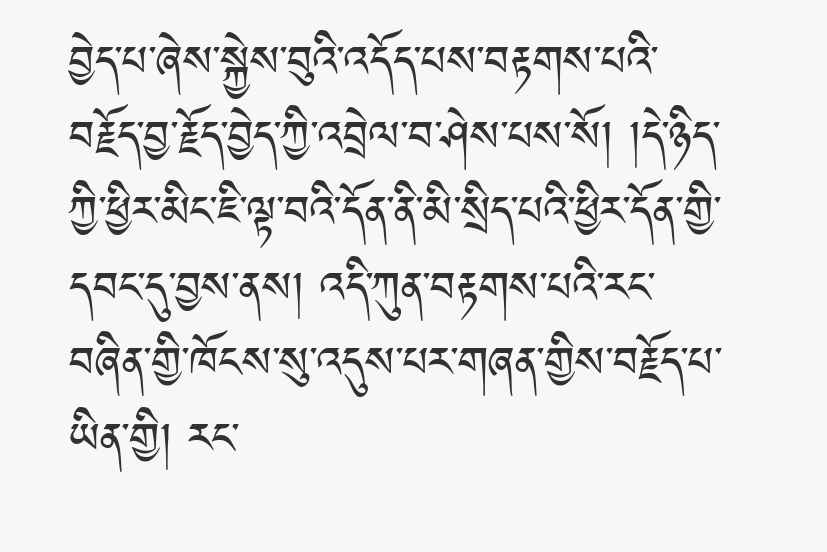བྱེད་པ་ཞེས་སྐྱེས་བུའི་འདོད་པས་བརྟགས་པའི་བརྗོད་བྱ་རྗོད་བྱེད་ཀྱི་འབྲེལ་བ་ཤེས་པས་སོ། །དེ་ཉིད་ཀྱི་ཕྱིར་མིང་ཇི་ལྟ་བའི་དོན་ནི་མི་སྲིད་པའི་ཕྱིར་དོན་གྱི་དབང་དུ་བྱས་ནས། འདི་ཀུན་བརྟགས་པའི་རང་བཞིན་གྱི་ཁོངས་སུ་འདུས་པར་གཞན་གྱིས་བརྗོད་པ་ཡིན་གྱི། རང་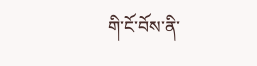གི་ངོ་བོས་ནི་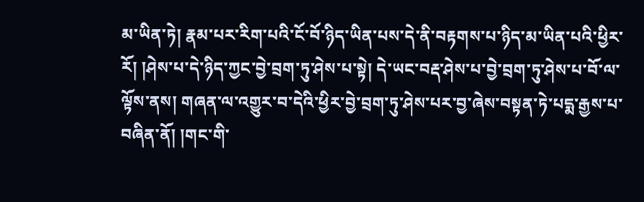མ་ཡིན་ཏེ། རྣམ་པར་རིག་པའི་ངོ་བོ་ཉིད་ཡིན་པས་དེ་ནི་བརྟགས་པ་ཉིད་མ་ཡིན་པའི་ཕྱིར་རོ། །ཤེས་པ་དེ་ཉིད་ཀྱང་བྱེ་བྲག་ཏུ་ཤེས་པ་སྟེ། དེ་ཡང་བརྡ་ཤེས་པ་བྱེ་བྲག་ཏུ་ཤེས་པ་བོ་ལ་ལྟོས་ནས། གཞན་ལ་འགྱུར་བ་དེའི་ཕྱིར་བྱེ་བྲག་ཏུ་ཤེས་པར་བྱ་ཞེས་བསྟན་ཏེ་པདྨ་རྒྱས་པ་བཞིན་ནོ། །གང་གི་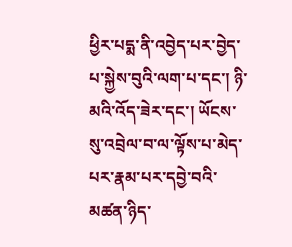ཕྱིར་པདྨ་ནི་འབྱེད་པར་བྱེད་པ་སྐྱེས་བུའི་ལག་པ་དང་། ཉི་མའི་འོད་ཟེར་དང་། ཡོངས་སུ་འབྲེལ་བ་ལ་ལྟོས་པ་མེད་པར་རྣམ་པར་དབྱེ་བའི་མཚན་ཉིད་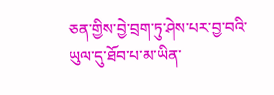ཅན་གྱིས་བྱེ་བྲག་ཏུ་ཤེས་པར་བྱ་བའི་ཡུལ་དུ་ཐོབ་པ་མ་ཡིན་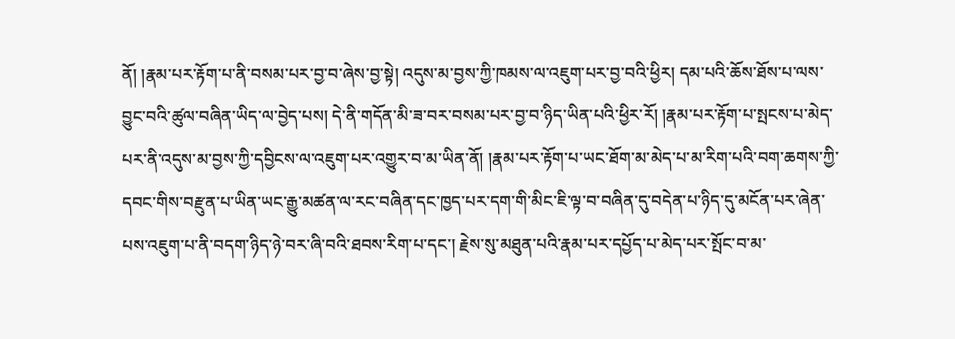ནོ། །རྣམ་པར་རྟོག་པ་ནི་བསམ་པར་བྱ་བ་ཞེས་བྱ་སྟེ། འདུས་མ་བྱས་ཀྱི་ཁམས་ལ་འཇུག་པར་བྱ་བའི་ཕྱིར། དམ་པའི་ཆོས་ཐོས་པ་ལས་བྱུང་བའི་ཚུལ་བཞིན་ཡིད་ལ་བྱེད་པས། དེ་ནི་གདོན་མི་ཟ་བར་བསམ་པར་བྱ་བ་ཉིད་ཡིན་པའི་ཕྱིར་རོ། །རྣམ་པར་རྟོག་པ་སྤངས་པ་མེད་པར་ནི་འདུས་མ་བྱས་ཀྱི་དབྱིངས་ལ་འཇུག་པར་འགྱུར་བ་མ་ཡིན་ནོ། །རྣམ་པར་རྟོག་པ་ཡང་ཐོག་མ་མེད་པ་མ་རིག་པའི་བག་ཆགས་ཀྱི་དབང་གིས་བརྫུན་པ་ཡིན་ཡང་རྒྱུ་མཚན་ལ་རང་བཞིན་དང་ཁྱད་པར་དག་གི་མིང་ཇི་ལྟ་བ་བཞིན་དུ་བདེན་པ་ཉིད་དུ་མངོན་པར་ཞེན་པས་འཇུག་པ་ནི་བདག་ཉིད་ཉེ་བར་ཞི་བའི་ཐབས་རིག་པ་དང་། རྗེས་སུ་མཐུན་པའི་རྣམ་པར་དཔྱོད་པ་མེད་པར་སྤོང་བ་མ་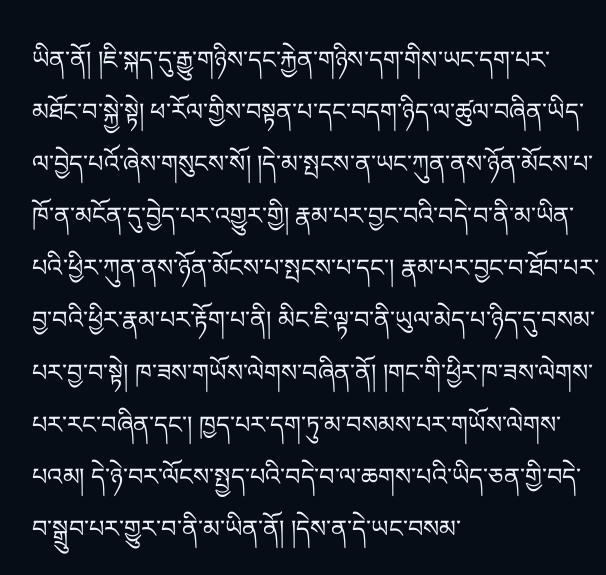ཡིན་ནོ། །ཇི་སྐད་དུ་རྒྱུ་གཉིས་དང་རྐྱེན་གཉིས་དག་གིས་ཡང་དག་པར་མཐོང་བ་སྐྱེ་སྟེ། ཕ་རོལ་གྱིས་བསྟན་པ་དང་བདག་ཉིད་ལ་ཚུལ་བཞིན་ཡིད་ལ་བྱེད་པའོ་ཞེས་གསུངས་སོ། །དེ་མ་སྤངས་ན་ཡང་ཀུན་ནས་ཉོན་མོངས་པ་ཁོ་ན་མངོན་དུ་བྱེད་པར་འགྱུར་གྱི། རྣམ་པར་བྱང་བའི་བདེ་བ་ནི་མ་ཡིན་པའི་ཕྱིར་ཀུན་ནས་ཉོན་མོངས་པ་སྤངས་པ་དང་། རྣམ་པར་བྱང་བ་ཐོབ་པར་བྱ་བའི་ཕྱིར་རྣམ་པར་རྟོག་པ་ནི། མིང་ཇི་ལྟ་བ་ནི་ཡུལ་མེད་པ་ཉིད་དུ་བསམ་པར་བྱ་བ་སྟེ། ཁ་ཟས་གཡོས་ལེགས་བཞིན་ནོ། །གང་གི་ཕྱིར་ཁ་ཟས་ལེགས་པར་རང་བཞིན་དང་། ཁྱད་པར་དག་ཏུ་མ་བསམས་པར་གཡོས་ལེགས་པའམ། དེ་ཉེ་བར་ལོངས་སྤྱད་པའི་བདེ་བ་ལ་ཆགས་པའི་ཡིད་ཅན་གྱི་བདེ་བ་སྒྲུབ་པར་གྱུར་བ་ནི་མ་ཡིན་ནོ། །དེས་ན་དེ་ཡང་བསམ་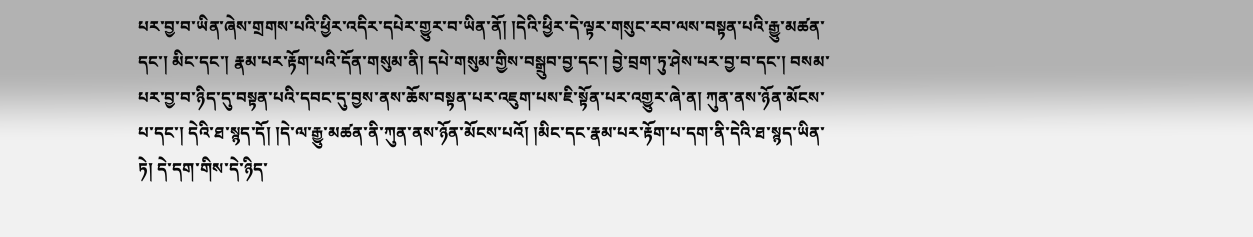པར་བྱ་བ་ཡིན་ཞེས་གྲགས་པའི་ཕྱིར་འདིར་དཔེར་གྱུར་བ་ཡིན་ནོ། །དེའི་ཕྱིར་དེ་ལྟར་གསུང་རབ་ལས་བསྟན་པའི་རྒྱུ་མཚན་དང་། མིང་དང་། རྣམ་པར་རྟོག་པའི་དོན་གསུམ་ནི། དཔེ་གསུམ་གྱིས་བསྒྲུབ་བྱ་དང་། བྱེ་བྲག་ཏུ་ཤེས་པར་བྱ་བ་དང་། བསམ་པར་བྱ་བ་ཉིད་དུ་བསྟན་པའི་དབང་དུ་བྱས་ནས་ཆོས་བསྟན་པར་འཇུག་པས་ཇི་སྟོན་པར་འགྱུར་ཞེ་ན། ཀུན་ནས་ཉོན་མོངས་པ་དང་། དེའི་ཐ་སྙད་དོ། །དེ་ལ་རྒྱུ་མཚན་ནི་ཀུན་ནས་ཉོན་མོངས་པའོ། །མིང་དང་རྣམ་པར་རྟོག་པ་དག་ནི་དེའི་ཐ་སྙད་ཡིན་ཏེ། དེ་དག་གིས་དེ་ཉིད་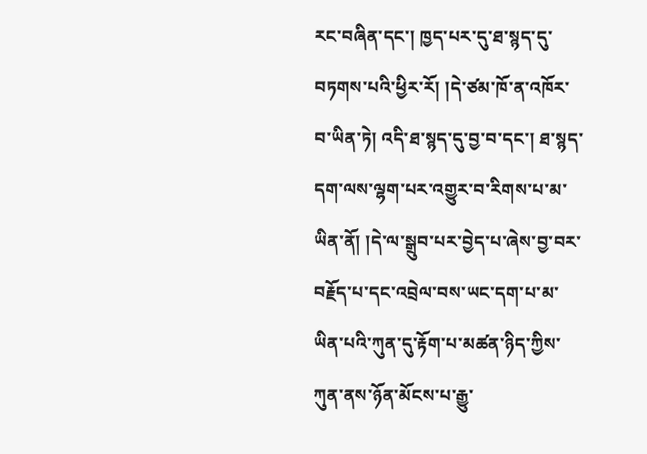རང་བཞིན་དང་། ཁྱད་པར་དུ་ཐ་སྙད་དུ་བཏགས་པའི་ཕྱིར་རོ། །དེ་ཙམ་ཁོ་ན་འཁོར་བ་ཡིན་ཏེ། འདི་ཐ་སྙད་དུ་བྱ་བ་དང་། ཐ་སྙད་དག་ལས་ལྷག་པར་འགྱུར་བ་རིགས་པ་མ་ཡིན་ནོ། །དེ་ལ་སྒྲུབ་པར་བྱེད་པ་ཞེས་བྱ་བར་བརྗོད་པ་དང་འབྲེལ་བས་ཡང་དག་པ་མ་ཡིན་པའི་ཀུན་དུ་རྟོག་པ་མཚན་ཉིད་ཀྱིས་ཀུན་ནས་ཉོན་མོངས་པ་རྒྱུ་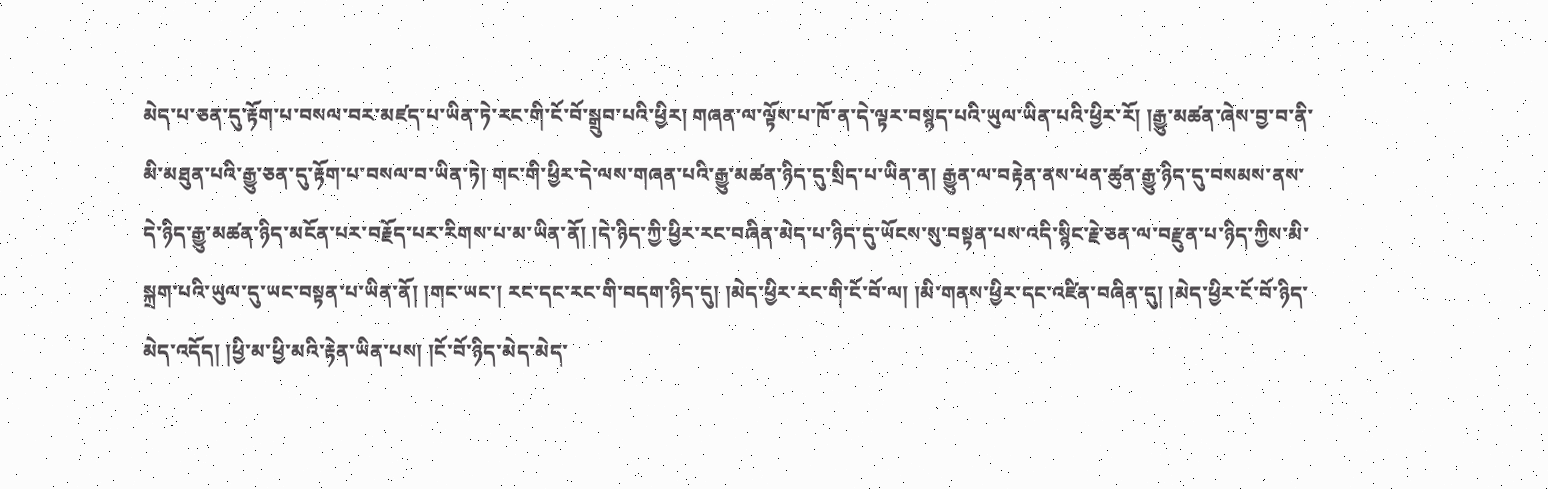མེད་པ་ཅན་དུ་རྟོག་པ་བསལ་བར་མཛད་པ་ཡིན་ཏེ་རང་གི་ངོ་བོ་སྒྲུབ་པའི་ཕྱིར། གཞན་ལ་ལྟོས་པ་ཁོ་ན་དེ་ལྟར་བསྙད་པའི་ཡུལ་ཡིན་པའི་ཕྱིར་རོ། །རྒྱུ་མཚན་ཞེས་བྱ་བ་ནི་མི་མཐུན་པའི་རྒྱུ་ཅན་དུ་རྟོག་པ་བསལ་བ་ཡིན་ཏེ། གང་གི་ཕྱིར་དེ་ལས་གཞན་པའི་རྒྱུ་མཚན་ཉིད་དུ་སྲིད་པ་ཡིན་ན། རྒྱུན་ལ་བརྟེན་ནས་ཕན་ཚུན་རྒྱུ་ཉིད་དུ་བསམས་ནས་དེ་ཉིད་རྒྱུ་མཚན་ཉིད་མངོན་པར་བརྗོད་པར་རིགས་པ་མ་ཡིན་ནོ། །དེ་ཉིད་ཀྱི་ཕྱིར་རང་བཞིན་མེད་པ་ཉིད་དུ་ཡོངས་སུ་བསྟན་པས་འདི་སྙིང་རྗེ་ཅན་ལ་བརྫུན་པ་ཉིད་ཀྱིས་མི་སྐྲག་པའི་ཡུལ་དུ་ཡང་བསྟན་པ་ཡིན་ནོ། །གང་ཡང་། རང་དང་རང་གི་བདག་ཉིད་དུ། །མེད་ཕྱིར་རང་གི་ངོ་བོ་ལ། །མི་གནས་ཕྱིར་དང་འཛིན་བཞིན་དུ། །མེད་ཕྱིར་ངོ་བོ་ཉིད་མེད་འདོད། །ཕྱི་མ་ཕྱི་མའི་རྟེན་ཡིན་པས། །ངོ་བོ་ཉིད་མེད་མེད་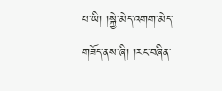པ་ཡི། །སྐྱེ་མེད་འགག་མེད་གཟོད་ནས་ཞི། །རང་བཞིན་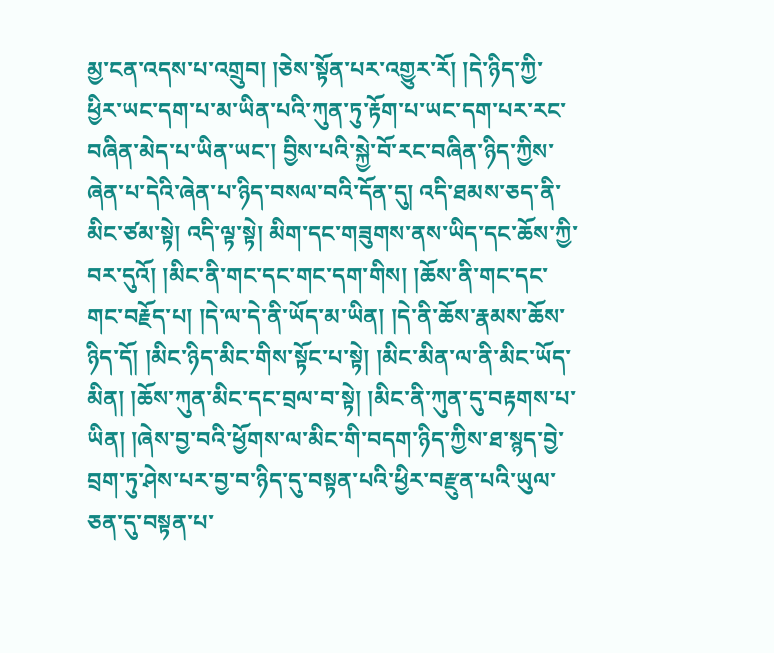མྱ་ངན་འདས་པ་འགྲུབ། །ཅེས་སྟོན་པར་འགྱུར་རོ། །དེ་ཉིད་ཀྱི་ཕྱིར་ཡང་དག་པ་མ་ཡིན་པའི་ཀུན་ཏུ་རྟོག་པ་ཡང་དག་པར་རང་བཞིན་མེད་པ་ཡིན་ཡང་། བྱིས་པའི་སྐྱེ་བོ་རང་བཞིན་ཉིད་ཀྱིས་ཞེན་པ་དེའི་ཞེན་པ་ཉིད་བསལ་བའི་དོན་དུ། འདི་ཐམས་ཅད་ནི་མིང་ཙམ་སྟེ། འདི་ལྟ་སྟེ། མིག་དང་གཟུགས་ནས་ཡིད་དང་ཆོས་ཀྱི་བར་དུའོ། །མིང་ནི་གང་དང་གང་དག་གིས། །ཆོས་ནི་གང་དང་གང་བརྗོད་པ། །དེ་ལ་དེ་ནི་ཡོད་མ་ཡིན། །དེ་ནི་ཆོས་རྣམས་ཆོས་ཉིད་དོ། །མིང་ཉིད་མིང་གིས་སྟོང་པ་སྟེ། །མིང་མིན་ལ་ནི་མིང་ཡོད་མིན། །ཆོས་ཀུན་མིང་དང་བྲལ་བ་སྟེ། །མིང་ནི་ཀུན་དུ་བརྟགས་པ་ཡིན། །ཞེས་བྱ་བའི་ཕྱོགས་ལ་མིང་གི་བདག་ཉིད་ཀྱིས་ཐ་སྙད་བྱེ་བྲག་ཏུ་ཤེས་པར་བྱ་བ་ཉིད་དུ་བསྟན་པའི་ཕྱིར་བརྫུན་པའི་ཡུལ་ཅན་དུ་བསྟན་པ་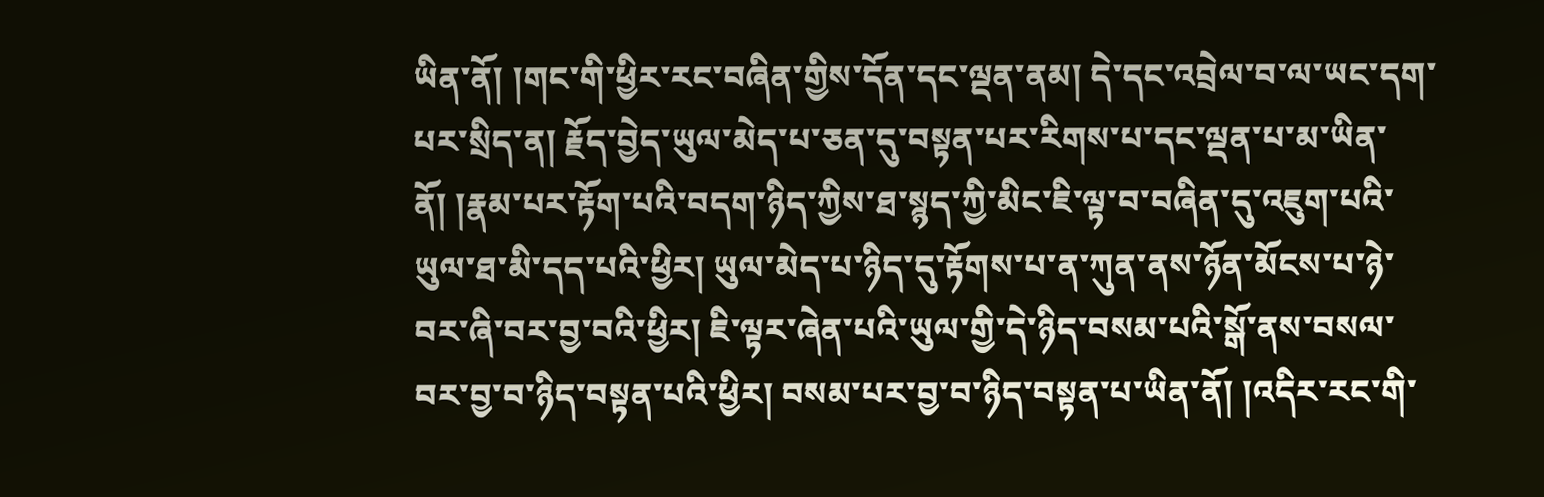ཡིན་ནོ། །གང་གི་ཕྱིར་རང་བཞིན་གྱིས་དོན་དང་ལྡན་ནམ། དེ་དང་འབྲེལ་བ་ལ་ཡང་དག་པར་སྲིད་ན། རྗོད་བྱེད་ཡུལ་མེད་པ་ཅན་དུ་བསྟན་པར་རིགས་པ་དང་ལྡན་པ་མ་ཡིན་ནོ། །རྣམ་པར་རྟོག་པའི་བདག་ཉིད་ཀྱིས་ཐ་སྙད་ཀྱི་མིང་ཇི་ལྟ་བ་བཞིན་དུ་འཇུག་པའི་ཡུལ་ཐ་མི་དད་པའི་ཕྱིར། ཡུལ་མེད་པ་ཉིད་དུ་རྟོགས་པ་ན་ཀུན་ནས་ཉོན་མོངས་པ་ཉེ་བར་ཞི་བར་བྱ་བའི་ཕྱིར། ཇི་ལྟར་ཞེན་པའི་ཡུལ་གྱི་དེ་ཉིད་བསམ་པའི་སྒོ་ནས་བསལ་བར་བྱ་བ་ཉིད་བསྟན་པའི་ཕྱིར། བསམ་པར་བྱ་བ་ཉིད་བསྟན་པ་ཡིན་ནོ། །འདིར་རང་གི་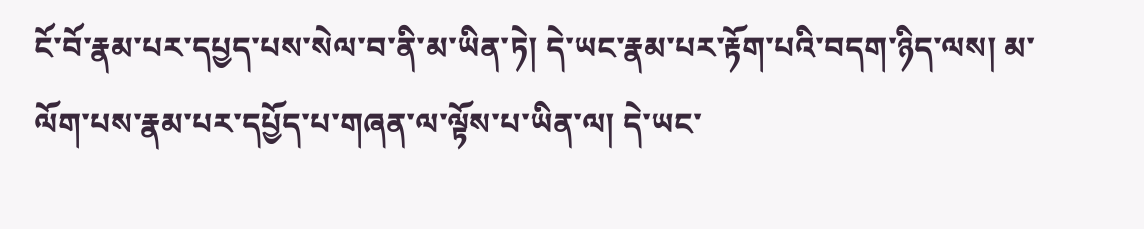ངོ་བོ་རྣམ་པར་དཔྱད་པས་སེལ་བ་ནི་མ་ཡིན་ཏེ། དེ་ཡང་རྣམ་པར་རྟོག་པའི་བདག་ཉིད་ལས། མ་ལོག་པས་རྣམ་པར་དཔྱོད་པ་གཞན་ལ་ལྟོས་པ་ཡིན་ལ། དེ་ཡང་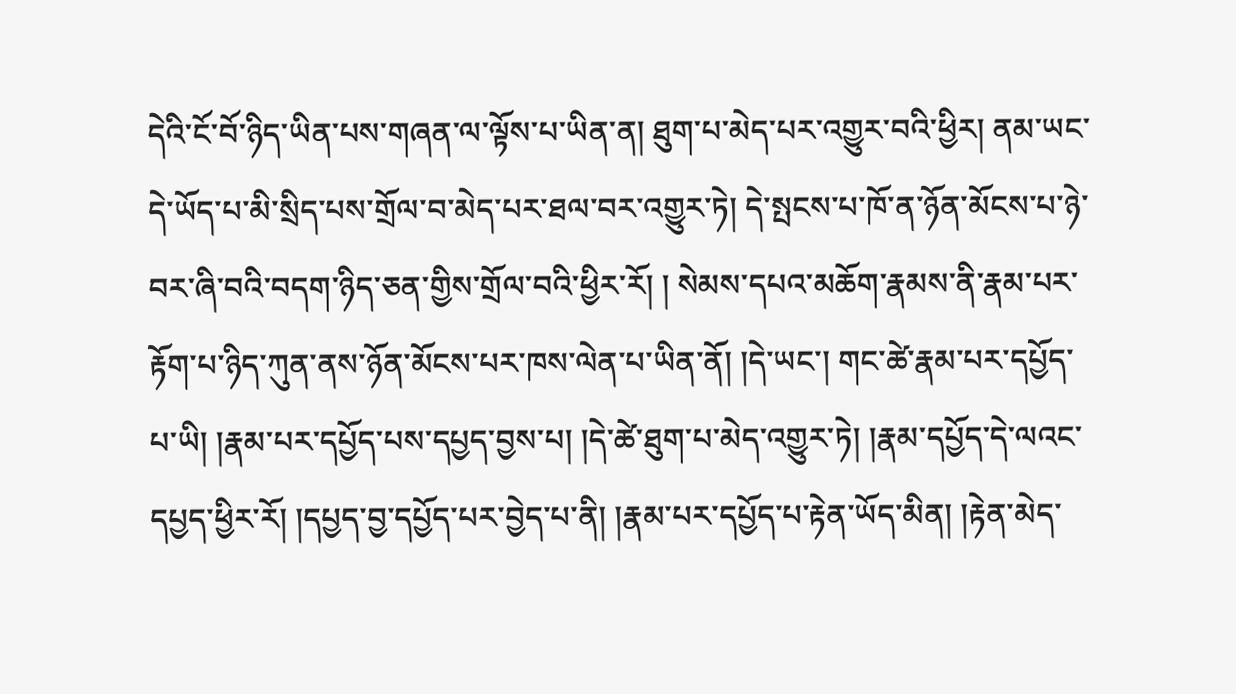དེའི་ངོ་བོ་ཉིད་ཡིན་པས་གཞན་ལ་ལྟོས་པ་ཡིན་ན། ཐུག་པ་མེད་པར་འགྱུར་བའི་ཕྱིར། ནམ་ཡང་དེ་ཡོད་པ་མི་སྲིད་པས་གྲོལ་བ་མེད་པར་ཐལ་བར་འགྱུར་ཏེ། དེ་སྤངས་པ་ཁོ་ན་ཉོན་མོངས་པ་ཉེ་བར་ཞི་བའི་བདག་ཉིད་ཅན་གྱིས་གྲོལ་བའི་ཕྱིར་རོ། ། སེམས་དཔའ་མཆོག་རྣམས་ནི་རྣམ་པར་རྟོག་པ་ཉིད་ཀུན་ནས་ཉོན་མོངས་པར་ཁས་ལེན་པ་ཡིན་ནོ། །དེ་ཡང་། གང་ཚེ་རྣམ་པར་དཔྱོད་པ་ཡི། །རྣམ་པར་དཔྱོད་པས་དཔྱད་བྱས་པ། །དེ་ཚེ་ཐུག་པ་མེད་འགྱུར་ཏེ། །རྣམ་དཔྱོད་དེ་ལའང་དཔྱད་ཕྱིར་རོ། །དཔྱད་བྱ་དཔྱོད་པར་བྱེད་པ་ནི། །རྣམ་པར་དཔྱོད་པ་རྟེན་ཡོད་མིན། །རྟེན་མེད་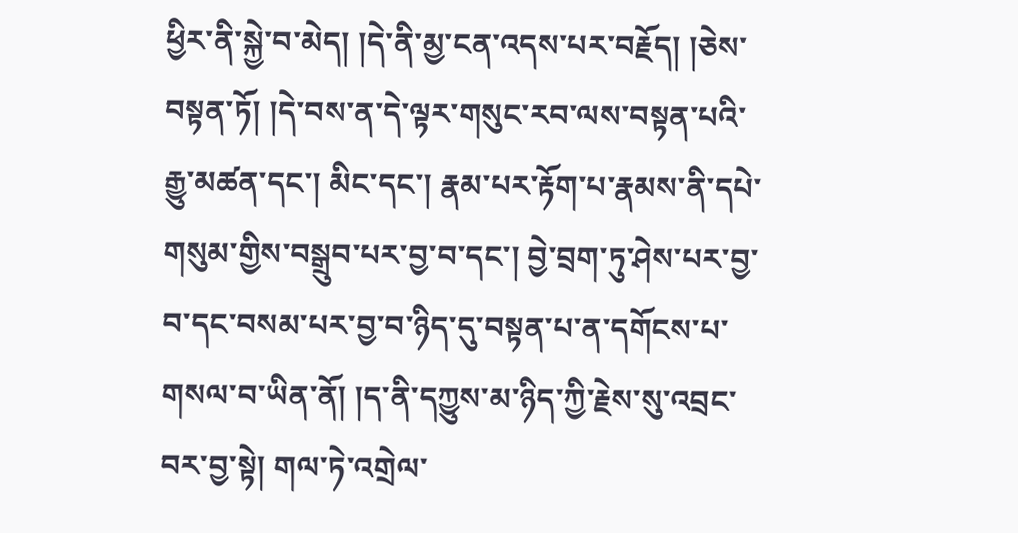ཕྱིར་ནི་སྐྱེ་བ་མེད། །དེ་ནི་མྱ་ངན་འདས་པར་བརྗོད། །ཅེས་བསྟན་ཏོ། །དེ་བས་ན་དེ་ལྟར་གསུང་རབ་ལས་བསྟན་པའི་རྒྱུ་མཚན་དང་། མིང་དང་། རྣམ་པར་རྟོག་པ་རྣམས་ནི་དཔེ་གསུམ་གྱིས་བསྒྲུབ་པར་བྱ་བ་དང་། བྱེ་བྲག་ཏུ་ཤེས་པར་བྱ་བ་དང་བསམ་པར་བྱ་བ་ཉིད་དུ་བསྟན་པ་ན་དགོངས་པ་གསལ་བ་ཡིན་ནོ། །ད་ནི་དཀྱུས་མ་ཉིད་ཀྱི་རྗེས་སུ་འབྲང་བར་བྱ་སྟེ། གལ་ཏེ་འགྲེལ་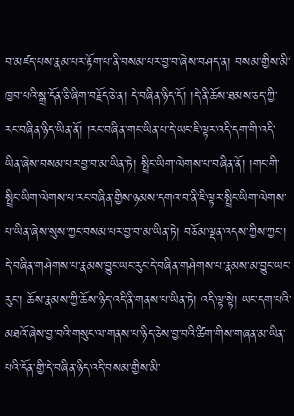བ་མཛད་པས་རྣམ་པར་རྟོག་པ་ནི་བསམ་པར་བྱ་བ་ཞེས་བཤད་ན། བསམ་གྱིས་མི་ཁྱབ་པའི་སྒྲ་དོན་ཅི་ཞིག་བརྗོད་ཅེ་ན། དེ་བཞིན་ཉིད་དོ། །དེ་ནི་ཆོས་ཐམས་ཅད་ཀྱི་རང་བཞིན་ཉིད་ཡིན་ནོ། །རང་བཞིན་གང་ཡིན་པ་དེ་ཡང་ཇི་ལྟར་འདི་དག་གི་འདི་ཡིན་ཞེས་བསམ་པར་བྱ་བ་མ་ཡིན་ཏེ། སྤྲིང་ཡིག་ལེགས་པ་བཞིན་ནོ། །གང་གི་སྤྲིང་ཡིག་ལེགས་པ་རང་བཞིན་གྱིས་ཉམས་དགའ་བ་ནི་ཇི་ལྟར་སྤྲིང་ཡིག་ལེགས་པ་ཡིན་ཞེས་སུས་ཀྱང་བསམ་པར་བྱ་བ་མ་ཡིན་ཏེ། བཅོམ་ལྡན་འདས་ཀྱིས་ཀྱང་། དེ་བཞིན་གཤེགས་པ་རྣམས་བྱུང་ཡང་རུང་དེ་བཞིན་གཤེགས་པ་རྣམས་མ་བྱུང་ཡང་རུང་། ཆོས་རྣམས་ཀྱི་ཆོས་ཉིད་འདི་ནི་གནས་པ་ཡིན་ཏེ། འདི་ལྟ་སྟེ། ཡང་དག་པའི་མཐའོ་ཞེས་བྱ་བའི་གསུང་ལ་གནས་པ་ཉིད་ཅེས་བྱ་བའི་ཚིག་གིས་གཞན་མ་ཡིན་པའི་དོན་གྱི་དེ་བཞིན་ཉིད་འདི་བསམ་གྱིས་མི་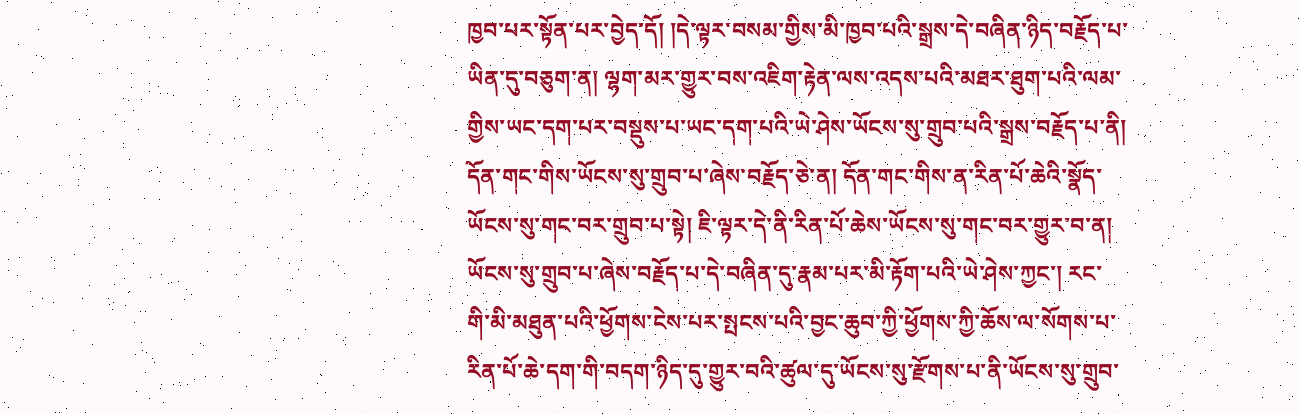ཁྱབ་པར་སྟོན་པར་བྱེད་དོ། །དེ་ལྟར་བསམ་གྱིས་མི་ཁྱབ་པའི་སྒྲས་དེ་བཞིན་ཉིད་བརྗོད་པ་ཡིན་དུ་བཅུག་ན། ལྷག་མར་གྱུར་བས་འཇིག་རྟེན་ལས་འདས་པའི་མཐར་ཐུག་པའི་ལམ་གྱིས་ཡང་དག་པར་བསྡུས་པ་ཡང་དག་པའི་ཡེ་ཤེས་ཡོངས་སུ་གྲུབ་པའི་སྒྲས་བརྗོད་པ་ནི། དོན་གང་གིས་ཡོངས་སུ་གྲུབ་པ་ཞེས་བརྗོད་ཅེ་ན། དོན་གང་གིས་ན་རིན་པོ་ཆེའི་སྣོད་ཡོངས་སུ་གང་བར་གྲུབ་པ་སྟེ། ཇི་ལྟར་དེ་ནི་རིན་པོ་ཆེས་ཡོངས་སུ་གང་བར་གྱུར་བ་ན། ཡོངས་སུ་གྲུབ་པ་ཞེས་བརྗོད་པ་དེ་བཞིན་དུ་རྣམ་པར་མི་རྟོག་པའི་ཡེ་ཤེས་ཀྱང་། རང་གི་མི་མཐུན་པའི་ཕྱོགས་ངེས་པར་སྤངས་པའི་བྱང་ཆུབ་ཀྱི་ཕྱོགས་ཀྱི་ཆོས་ལ་སོགས་པ་རིན་པོ་ཆེ་དག་གི་བདག་ཉིད་དུ་གྱུར་བའི་ཚུལ་དུ་ཡོངས་སུ་རྫོགས་པ་ནི་ཡོངས་སུ་གྲུབ་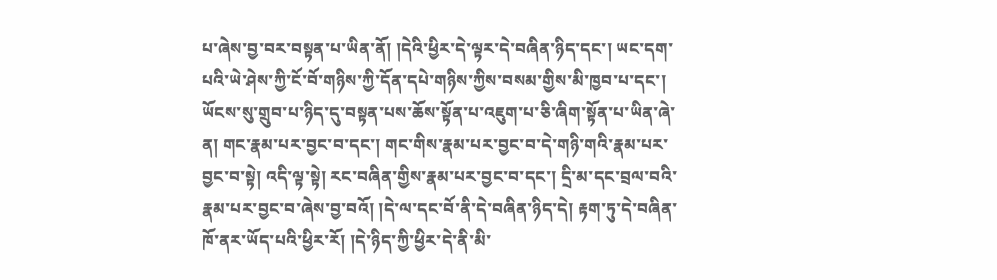པ་ཞེས་བྱ་བར་བསྟན་པ་ཡིན་ནོ། །དེའི་ཕྱིར་དེ་ལྟར་དེ་བཞིན་ཉིད་དང་། ཡང་དག་པའི་ཡེ་ཤེས་ཀྱི་ངོ་བོ་གཉིས་ཀྱི་དོན་དཔེ་གཉིས་ཀྱིས་བསམ་གྱིས་མི་ཁྱབ་པ་དང་། ཡོངས་སུ་གྲུབ་པ་ཉིད་དུ་བསྟན་པས་ཆོས་སྟོན་པ་འཇུག་པ་ཅི་ཞིག་སྟོན་པ་ཡིན་ཞེ་ན། གང་རྣམ་པར་བྱང་བ་དང་། གང་གིས་རྣམ་པར་བྱང་བ་དེ་གཉི་གའི་རྣམ་པར་བྱང་བ་སྟེ། འདི་ལྟ་སྟེ། རང་བཞིན་གྱིས་རྣམ་པར་བྱང་བ་དང་། དྲི་མ་དང་བྲལ་བའི་རྣམ་པར་བྱང་བ་ཞེས་བྱ་བའོ། །དེ་ལ་དང་བོ་ནི་དེ་བཞིན་ཉིད་དེ། རྟག་ཏུ་དེ་བཞིན་ཁོ་ནར་ཡོད་པའི་ཕྱིར་རོ། །དེ་ཉིད་ཀྱི་ཕྱིར་དེ་ནི་མི་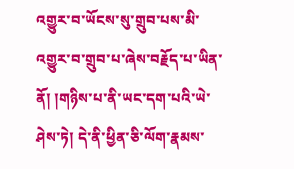འགྱུར་བ་ཡོངས་སུ་གྲུབ་པས་མི་འགྱུར་བ་གྲུབ་པ་ཞེས་བརྗོད་པ་ཡིན་ནོ། །གཉིས་པ་ནི་ཡང་དག་པའི་ཡེ་ཤེས་ཏེ། དེ་ནི་ཕྱིན་ཅི་ལོག་རྣམས་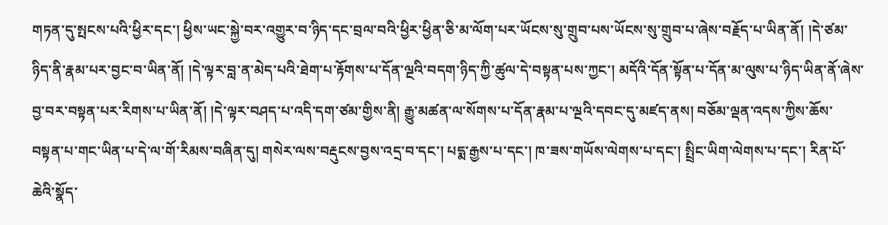གཏན་དུ་སྤངས་པའི་ཕྱིར་དང་། ཕྱིས་ཡང་སྐྱེ་བར་འགྱུར་བ་ཉིད་དང་བྲལ་བའི་ཕྱིར་ཕྱིན་ཅི་མ་ལོག་པར་ཡོངས་སུ་གྲུབ་པས་ཡོངས་སུ་གྲུབ་པ་ཞེས་བརྗོད་པ་ཡིན་ནོ། །དེ་ཙམ་ཉིད་ནི་རྣམ་པར་བྱང་བ་ཡིན་ནོ། །དེ་ལྟར་བླ་ན་མེད་པའི་ཐེག་པ་རྟོགས་པ་དོན་ལྔའི་བདག་ཉིད་ཀྱི་ཚུལ་དེ་བསྟན་པས་ཀྱང་། མདོའི་དོན་སྟོན་པ་དོན་མ་ལུས་པ་ཉིད་ཡིན་ནོ་ཞེས་བྱ་བར་བསྟན་པར་རིགས་པ་ཡིན་ནོ། །དེ་ལྟར་བཤད་པ་འདི་དག་ཙམ་གྱིས་ནི། རྒྱུ་མཚན་ལ་སོགས་པ་དོན་རྣམ་པ་ལྔའི་དབང་དུ་མཛད་ནས། བཅོམ་ལྡན་འདས་ཀྱིས་ཆོས་བསྟན་པ་གང་ཡིན་པ་དེ་ལ་གོ་རིམས་བཞིན་དུ། གསེར་ལས་བརྡུངས་བྱས་འདྲ་བ་དང་། པདྨ་རྒྱས་པ་དང་། ཁ་ཟས་གཡོས་ལེགས་པ་དང་། སྤྲིང་ཡིག་ལེགས་པ་དང་། རིན་པོ་ཆེའི་སྣོད་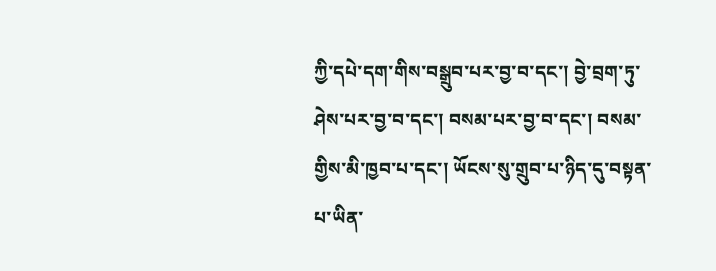ཀྱི་དཔེ་དག་གིས་བསྒྲུབ་པར་བྱ་བ་དང་། བྱེ་བྲག་ཏུ་ཤེས་པར་བྱ་བ་དང་། བསམ་པར་བྱ་བ་དང་། བསམ་གྱིས་མི་ཁྱབ་པ་དང་། ཡོངས་སུ་གྲུབ་པ་ཉིད་དུ་བསྟན་པ་ཡིན་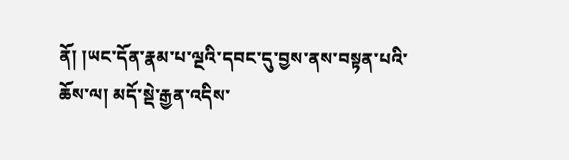ནོ། །ཡང་དོན་རྣམ་པ་ལྔའི་དབང་དུ་བྱས་ནས་བསྟན་པའི་ཆོས་ལ། མདོ་སྡེ་རྒྱན་འདིས་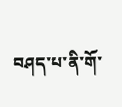བཤད་པ་ནི་གོ་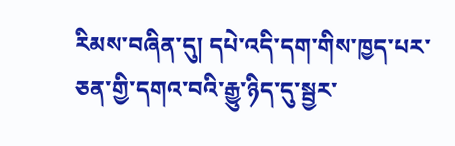རིམས་བཞིན་དུ། དཔེ་འདི་དག་གིས་ཁྱད་པར་ཅན་གྱི་དགའ་བའི་རྒྱུ་ཉིད་དུ་སྦྱར་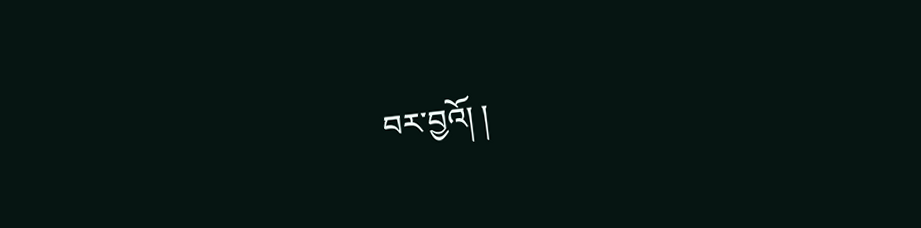བར་བྱའོ། །